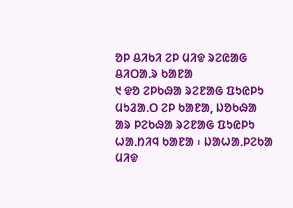ᱚᱞ ᱪᱤᱠᱤ ᱮᱞ ᱢᱤᱫ ᱨᱮᱭᱟᱜ ᱪᱤᱛᱟᱹᱨ ᱠᱟᱱᱟ
᱑ ᱫᱚ ᱮᱞᱠᱷᱟ ᱨᱮᱱᱟᱜ ᱯᱩᱭᱞᱩ ᱢᱩᱲᱟᱹᱛ ᱮᱞ ᱠᱟᱱᱟ, ᱡᱚᱠᱷᱟ ᱟᱨ ᱞᱮᱠᱷᱟ ᱨᱮᱱᱟᱜ ᱯᱩᱭᱞᱩ ᱦᱟᱹᱴᱤᱧ ᱠᱟᱱᱟ ᱾ ᱡᱟᱦᱟᱹᱞᱮᱠᱟ ᱢᱤᱫ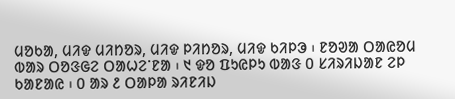ᱢᱚᱠᱟ, ᱢᱤᱫ ᱢᱤᱴᱚᱨ, ᱢᱤᱫ ᱞᱤᱴᱚᱨ, ᱢᱤᱫ ᱠᱤᱞᱳ ᱾ ᱱᱚᱣᱟ ᱛᱟᱭᱚᱢ ᱵᱟᱨ ᱛᱚᱝᱜᱮ ᱛᱟᱦᱮᱸᱱᱟ ᱾ ᱑ ᱫᱚ ᱯᱩᱭᱞᱩ ᱵᱟᱝ ᱐ ᱥᱤᱨᱤᱡᱟᱱ ᱮᱞ ᱠᱟᱱᱟᱭ ᱾ ᱐ ᱟᱨ ᱒ ᱛᱟᱞᱟ ᱨᱤᱱᱤᱡ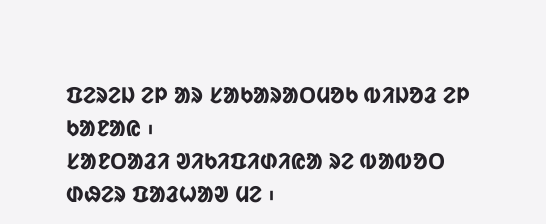ᱯᱮᱨᱮᱡ ᱮᱞ ᱟᱨ ᱥᱟᱠᱟᱨᱟᱛᱢᱚᱠ ᱵᱤᱡᱚᱲ ᱮᱞ ᱠᱟᱱᱟᱭ ᱾
ᱥᱟᱱᱛᱟᱲᱤ ᱣᱤᱠᱤᱯᱤᱰᱤᱭᱟ ᱨᱮ ᱵᱟᱵᱚᱛ ᱰᱷᱮᱨ ᱯᱟᱲᱦᱟᱣ ᱢᱮ ᱾